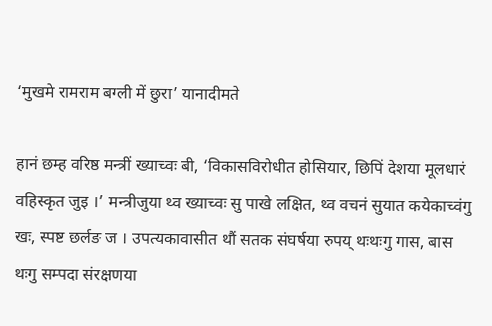‘मुखमे रामराम बग्ली में छुरा’ यानादीमते

हानं छम्ह वरिष्ठ मन्त्रीं ख्याच्वः बी, ‘विकासविरोधीत होसियार, छिपिं देशया मूलधारं वहिस्कृत जुइ ।’ मन्त्रीजुया थ्व ख्याच्वः सु पाखे लक्षित, थ्व वचनं सुयात कयेकाच्वंगु खः, स्पष्ट छर्लङ ज । उपत्यकावासीत थौं सतक संघर्षया रुपय् थःथःगु गास, बास थःगु सम्पदा संरक्षणया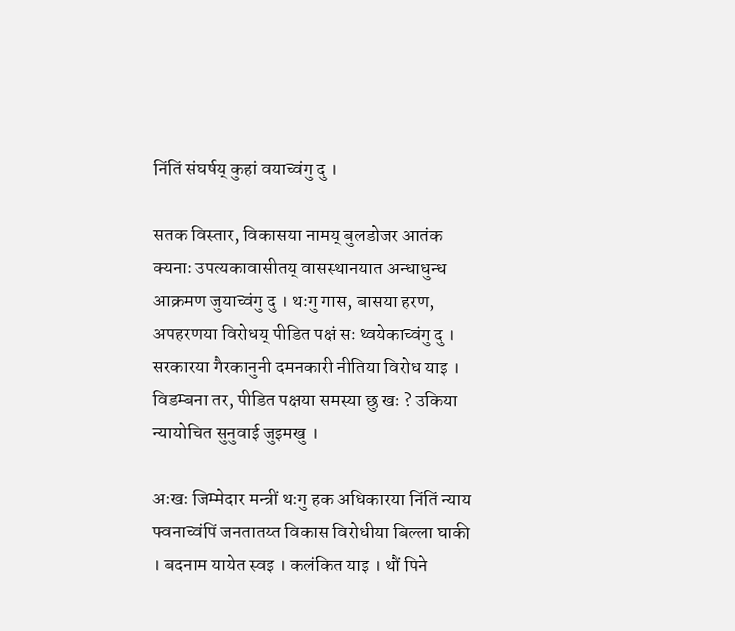निंतिं संघर्षय् कुहां वयाच्वंगु दु ।

सतक विस्तार, विकासया नामय् बुलडोजर आतंक क्यनाः उपत्यकावासीतय् वासस्थानयात अन्धाधुन्ध आक्रमण जुयाच्वंगु दु । थःगु गास, बासया हरण, अपहरणया विरोधय् पीडित पक्षं सः थ्वयेकाच्वंगु दु । सरकारया गैरकानुनी दमनकारी नीतिया विरोध याइ । विडम्बना तर, पीडित पक्षया समस्या छु खः ? उकिया न्यायोचित सुनुवाई जुइमखु ।

अःखः जिम्मेदार मन्त्रीं थःगु हक अधिकारया निंतिं न्याय फ्वनाच्वंपिं जनतातय्त विकास विरोधीया बिल्ला घाकी । बदनाम यायेत स्वइ । कलंकित याइ । थौं पिने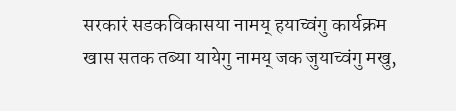सरकारं सडकविकासया नामय् हयाच्वंगु कार्यक्रम खास सतक तब्या यायेगु नामय् जक जुयाच्वंगु मखु,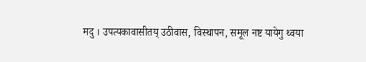मदु । उपत्यकावासीतय् उठीवास, विस्थापन, समूल नष्ट यायेगु थ्वया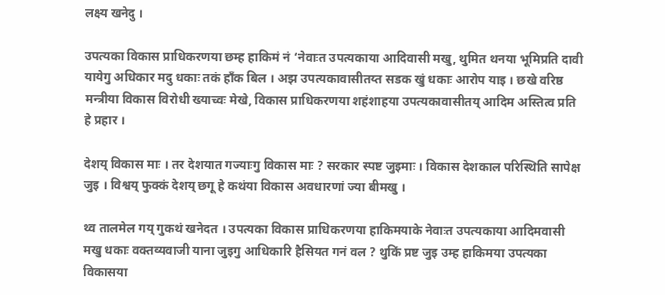लक्ष्य खनेदु ।

उपत्यका विकास प्राधिकरणया छम्ह हाकिमं नं ‘नेवाःत उपत्यकाया आदिवासी मखु, थुमित थनया भूमिप्रति दावी यायेगु अधिकार मदु धकाः तकं हाँक बिल । अझ उपत्यकावासीतय्त सडक खुं धकाः आरोप याइ । छखे वरिष्ठ मन्त्रीया विकास विरोधी ख्याच्वः मेखे, विकास प्राधिकरणया शहंशाहया उपत्यकावासीतय् आदिम अस्तित्व प्रति हे प्रहार ।

देशय् विकास माः । तर देशयात गज्याःगु विकास माः ? सरकार स्पष्ट जुइमाः । विकास देशकाल परिस्थिति सापेक्ष जुइ । विश्वय् फुक्कं देशय् छगू हे कथंया विकास अवधारणां ज्या बीमखु ।

थ्व तालमेल गय् गुकथं खनेदत । उपत्यका विकास प्राधिकरणया हाकिमयाके नेवाःत उपत्यकाया आदिमवासी मखु धकाः वक्तव्यवाजी याना जुइगु आधिकारि हैसियत गनं वल ? थुकिं प्रष्ट जुइ उम्ह हाकिमया उपत्यका विकासया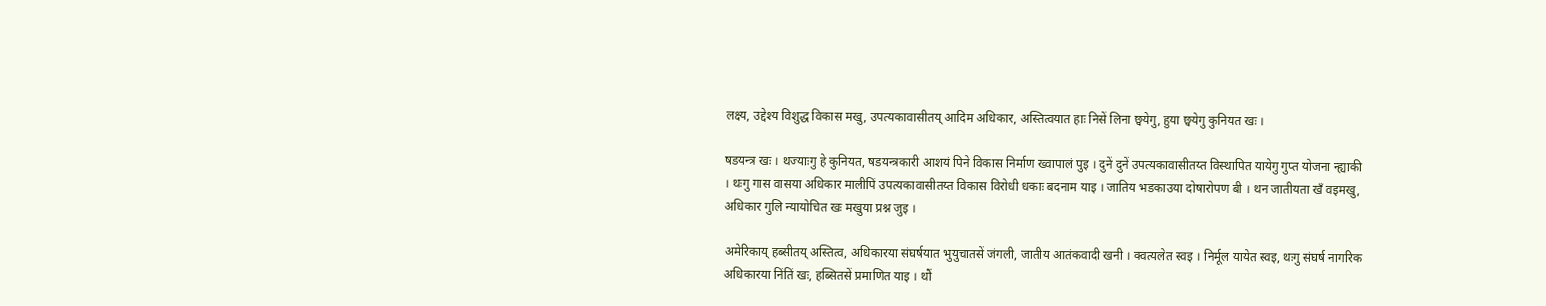लक्ष्य, उद्देश्य विशुद्ध विकास मखु, उपत्यकावासीतय् आदिम अधिकार, अस्तित्वयात हाः निसें लिना छ्वयेगु, हुया छ्वयेगु कुनियत खः ।

षडयन्त्र खः । थज्याःगु हे कुनियत, षडयन्त्रकारी आशयं पिने विकास निर्माण ख्वापालं पुइ । दुनें दुनें उपत्यकावासीतय्त विस्थापित यायेगु गुप्त योजना न्ह्याकी । थःगु गास वासया अधिकार मालीपिं उपत्यकावासीतय्त विकास विरोधी धकाः बदनाम याइ । जातिय भडकाउया दोषारोपण बी । थन जातीयता खँ वइमखु, अधिकार गुलि न्यायोचित खः मखुया प्रश्न जुइ ।

अमेरिकाय् हब्सीतय् अस्तित्व, अधिकारया संघर्षयात भुयुचातसें जंगली, जातीय आतंकवादी खनी । क्वत्यलेत स्वइ । निर्मूल यायेत स्वइ, थःगु संघर्ष नागरिक अधिकारया निंतिं खः, हब्सितसें प्रमाणित याइ । थौं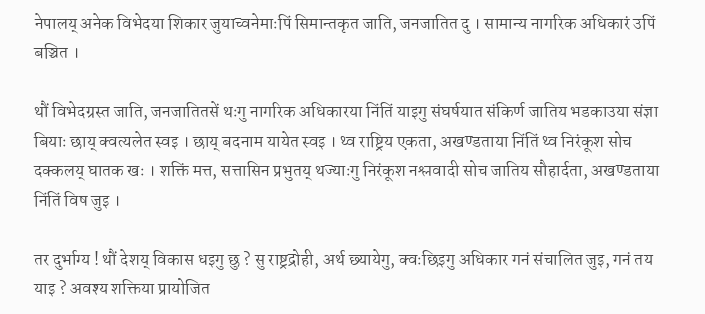नेपालय् अनेक विभेदया शिकार जुयाच्वनेमाःपिं सिमान्तकृत जाति, जनजातित दु । सामान्य नागरिक अधिकारं उपिं बञ्चित ।

थौं विभेदग्रस्त जाति, जनजातितसें थःगु नागरिक अधिकारया निंतिं याइगु संघर्षयात संकिर्ण जातिय भडकाउया संज्ञा बियाः छाय् क्वत्यलेत स्वइ । छाय् बदनाम यायेत स्वइ । थ्व राष्ट्रिय एकता, अखण्डताया निंतिं थ्व निरंकूश सोच दक्कलय् घातक खः । शक्तिं मत्त, सत्तासिन प्रभुतय् थज्याःगु निरंकूश नश्लवादी सोच जातिय सौहार्दता, अखण्डताया निंतिं विष जुइ ।

तर दुर्भाग्य ! थौं देशय् विकास धइगु छु ? सु राष्ट्रद्रोही, अर्थ छ्यायेगु, क्वःछिइगु अधिकार गनं संचालित जुइ, गनं तय याइ ? अवश्य शक्तिया प्रायोजित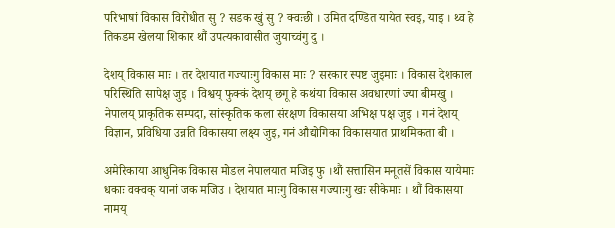परिभाषां विकास विरोधीत सु ? सडक खुं सु ? क्वःछी । उमित दण्डित यायेत स्वइ, याइ । थ्व हे तिकडम खेलया शिकार थौं उपत्यकावासीत जुयाच्वंगु दु ।

देशय् विकास माः । तर देशयात गज्याःगु विकास माः ? सरकार स्पष्ट जुइमाः । विकास देशकाल परिस्थिति सापेक्ष जुइ । विश्वय् फुक्कं देशय् छगू हे कथंया विकास अवधारणां ज्या बीमखु । नेपालय् प्राकृतिक सम्पदा, सांस्कृतिक कला संरक्षण विकासया अभिक्ष पक्ष जुइ । गनं देशय् विज्ञान, प्रविधिया उन्नति विकासया लक्ष्य जुइ, गनं औद्योगिका विकासयात प्राथमिकता बी ।

अमेरिकाया आधुनिक विकास मोडल नेपालयात मजिइ फु ।थौं सत्तासिन मनूतसें विकास यायेमाः धकाः वक्वक् यानां जक मजिउ । देशयात माःगु विकास गज्याःगु खः सीकेमाः । थौं विकासया नामय्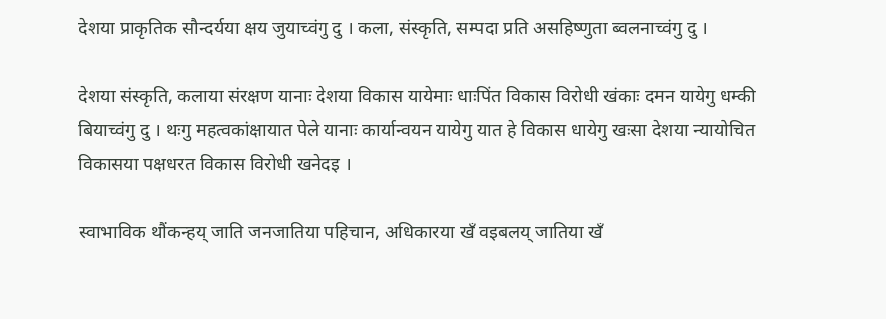देशया प्राकृतिक सौन्दर्यया क्षय जुयाच्वंगु दु । कला, संस्कृति, सम्पदा प्रति असहिष्णुता ब्वलनाच्वंगु दु ।

देशया संस्कृति, कलाया संरक्षण यानाः देशया विकास यायेमाः धाःपिंत विकास विरोधी खंकाः दमन यायेगु धम्की बियाच्वंगु दु । थःगु महत्वकांक्षायात पेले यानाः कार्यान्वयन यायेगु यात हे विकास धायेगु खःसा देशया न्यायोचित विकासया पक्षधरत विकास विरोधी खनेदइ ।

स्वाभाविक थौंकन्हय् जाति जनजातिया पहिचान, अधिकारया खँ वइबलय् जातिया खँ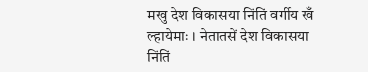मखु देश विकासया निंतिं वर्गीय खँ ल्हायेमाः । नेतातसें देश विकासया निंतिं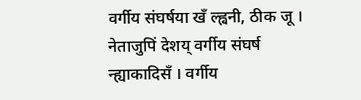वर्गीय संघर्षया खँ ल्ह्वनी, ठीक जू । नेताजुपिं देशय् वर्गीय संघर्ष न्ह्याकादिसँ । वर्गीय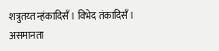शत्रुतय्त न्हंकादिसँ । विभेद तंकादिसँ । असमानता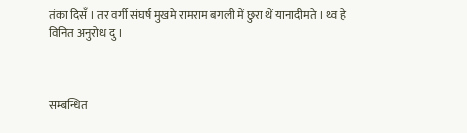तंका दिसँ । तर वर्गी संघर्ष मुखमे रामराम बगली में छुरा थें यानादीमते । थ्व हे विनित अनुरोध दु ।



सम्बन्धित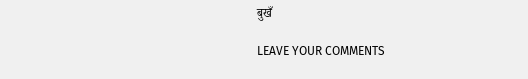बुखँ

LEAVE YOUR COMMENTS